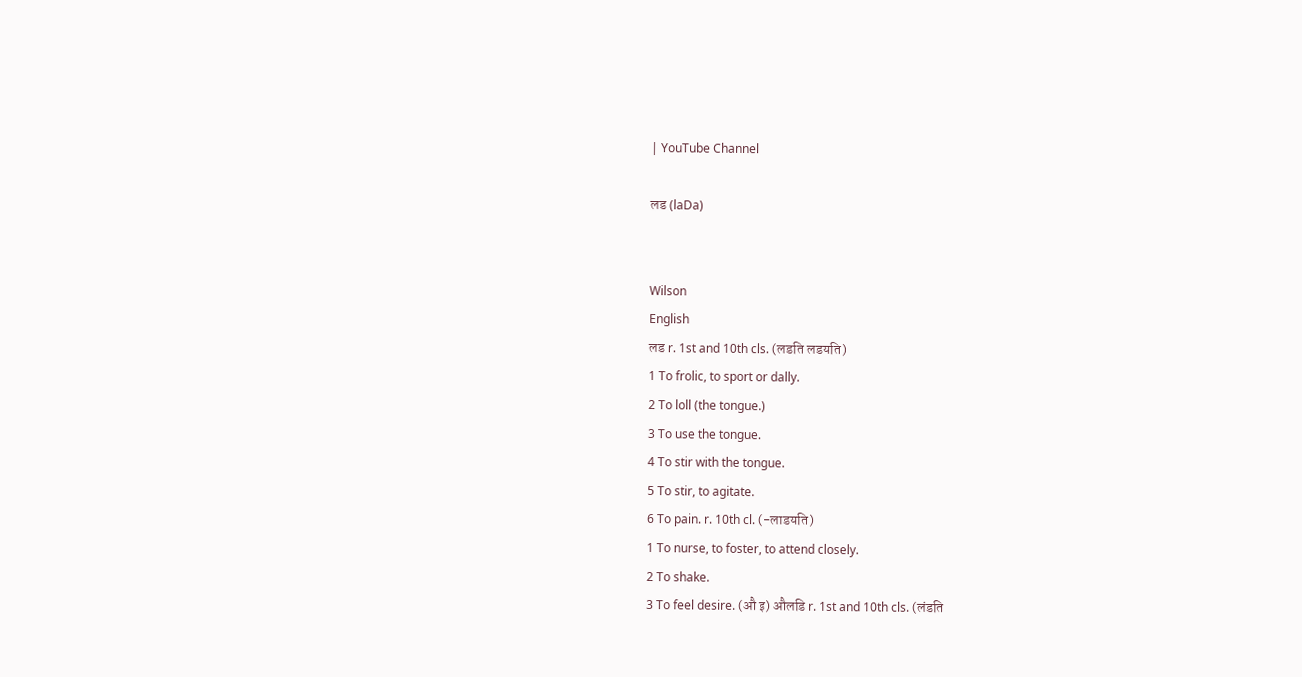| YouTube Channel

लड (laDa)


Wilson
English
लड r. 1st and 10th cls. (लडति लडयति)
1 To frolic, to sport or dally.
2 To loll (the tongue.)
3 To use the tongue.
4 To stir with the tongue.
5 To stir, to agitate.
6 To pain. r. 10th cl. (-लाडयति)
1 To nurse, to foster, to attend closely.
2 To shake.
3 To feel desire. (औ इ) औलडि r. 1st and 10th cls. (लंडति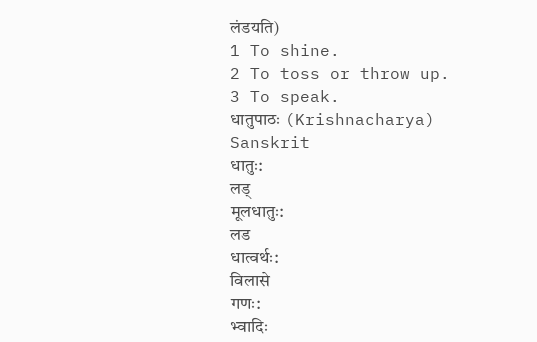लंडयति)
1 To shine.
2 To toss or throw up.
3 To speak.
धातुपाठः (Krishnacharya)
Sanskrit
धातुः:
लड्
मूलधातुः:
लड
धात्वर्थः:
विलासे
गणः:
भ्वादिः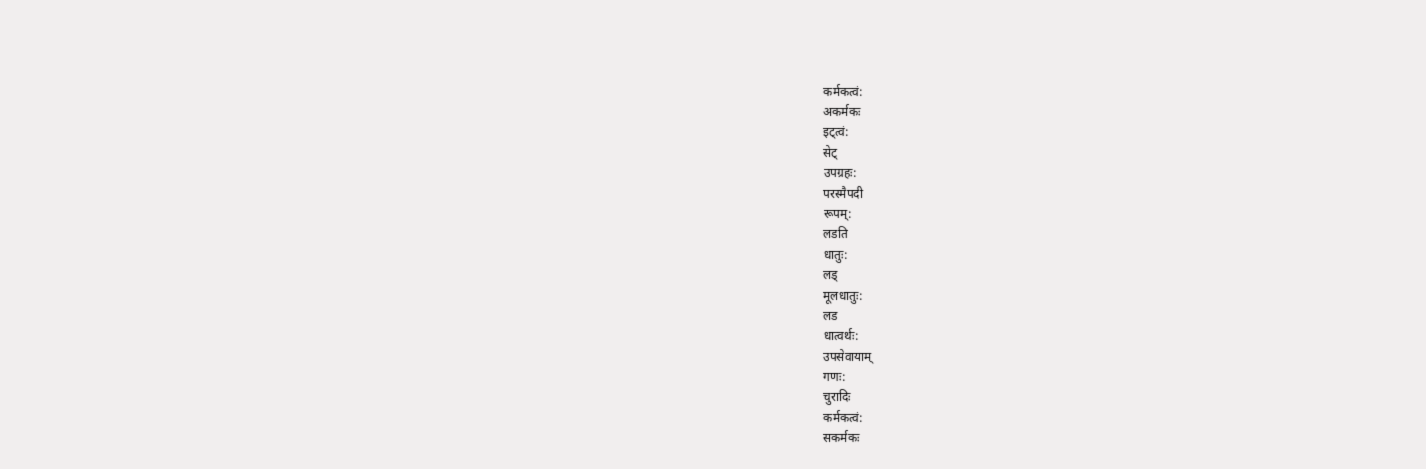कर्मकत्वं:
अकर्मकः
इट्त्वं:
सेट्
उपग्रहः:
परस्मैपदी
रूपम्:
लडति
धातुः:
लड्
मूलधातुः:
लड
धात्वर्थः:
उपसेवायाम्
गणः:
चुरादिः
कर्मकत्वं:
सकर्मकः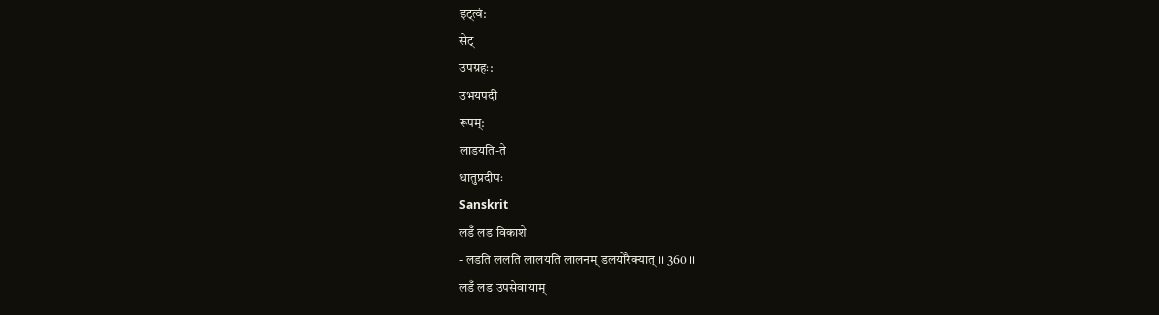इट्त्वं:
सेट्
उपग्रहः:
उभयपदी
रूपम्:
लाडयति-ते
धातुप्रदीपः
Sanskrit
लडँ लड विकाशे
- लडति ललति लालयति लालनम् डलयोरैक्यात् ।। 360 ।।
लडँ लड उपसेवायाम्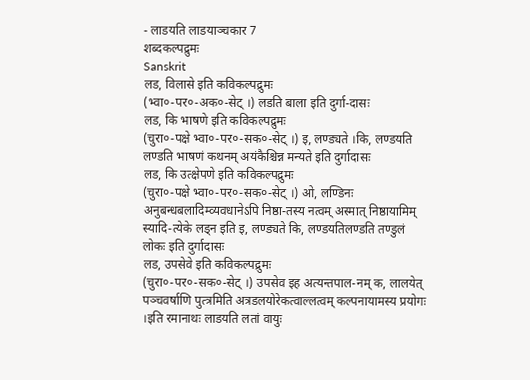- लाडयति लाडयाञ्चकार 7
शब्दकल्पद्रुमः
Sanskrit
लड, विलासे इति कविकल्पद्रुमः
(भ्वा०-पर०-अक०-सेट् ।) लडति बाला इति दुर्गा-दासः
लड, कि भाषणे इति कविकल्पद्रुमः
(चुरा०-पक्षे भ्वा०-पर०-सक०-सेट् ।) इ, लण्ड्यते ।कि, लण्डयति लण्डति भाषणं कथनम् अयंकैश्चिन्न मन्यते इति दुर्गादासः
लड, कि उत्क्षेपणे इति कविकल्पद्रुमः
(चुरा०-पक्षे भ्वा०-पर०-सक०-सेट् ।) ओ, लण्डिनः अनुबन्धबलादिम्व्यवधानेऽपि निष्ठा-तस्य नत्वम् अस्मात् निष्ठायामिम् स्यादि-त्येके लड्न इति इ, लण्ड्यते कि, लण्डयतिलण्डति तण्डुलं लोकः इति दुर्गादासः
लड, उपसेवे इति कविकल्पद्रुमः
(चुरा०-पर०-सक०-सेट् ।) उपसेव इह अत्यन्तपाल-नम् क, लालयेत् पञ्चवर्षाणि पुत्त्रमिति अत्रडलयोरेकत्वाल्लत्वम् कल्पनायामस्य प्रयोगः ।इति रमानाथः लाडयति लतां वायुः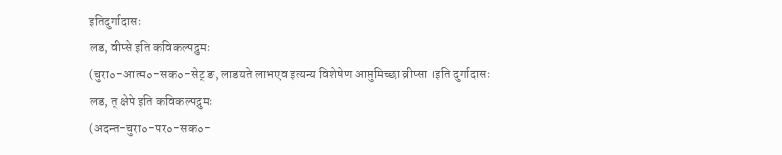इतिदुर्गादासः
लड, वीप्से इति कविकल्पद्रुमः
(चुरा०-आत्म०-सक०-सेट् ङ, लाडयते लाभएव इत्यन्य विशेषेण आप्तुमिच्छा व्रीप्सा ।इति दुर्गादासः
लड, त् क्षेपे इति कविकल्पद्रुमः
(अदन्त-चुरा०-पर०-सक०-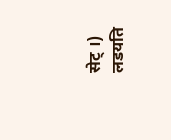सेट् ।) लडयति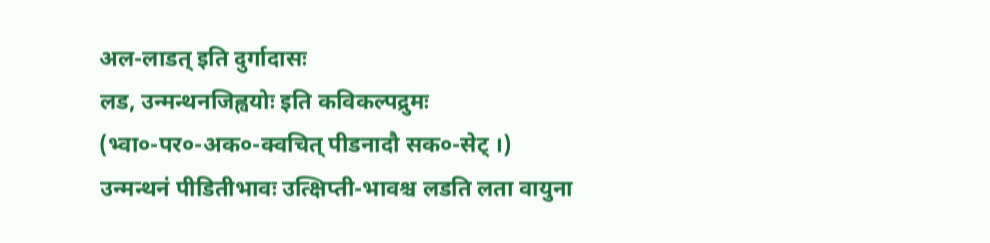अल-लाडत् इति दुर्गादासः
लड, उन्मन्थनजिह्वयोः इति कविकल्पद्रुमः
(भ्वा०-पर०-अक०-क्वचित् पीडनादौ सक०-सेट् ।) उन्मन्थनं पीडितीभावः उत्क्षिप्ती-भावश्च लडति लता वायुना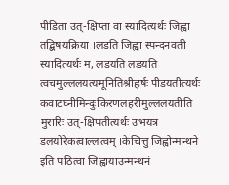पीडिता उत्-क्षिप्ता वा स्यादित्यर्थः जिह्वा तद्बिषयक्रिया ।लडति जिह्वा स्पन्दनवती स्यादित्यर्थः म, लडयति लडयति त्वचमुल्ललयत्यमूनितिश्रीहर्षः पीडयतीत्यर्थः कवाटघ्नीमिन्दुःकिरणलहरीमुल्ललयतीति मुरारिः उत्-क्षिपतीत्यर्थः उभयत्र डलयोरेकत्वाल्लत्वम् ।केचित्तु जिह्वोन्मन्थने इति पठित्वा जिह्वायाउन्मन्थनं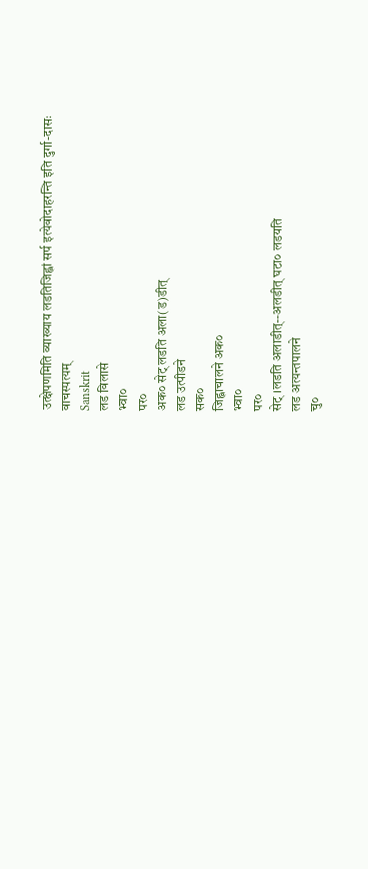उत्क्षेपणमिति व्याख्याय लडतिजिह्वां सर्प इत्येवोदाहरन्ति इति दुर्गा-दासः
वाचस्पत्यम्
Sanskrit
लड विलासे
भ्वा०
पर०
अक० सेट् लडति अला(ड)डीत्
लड उत्पीडने
सक०
जिह्वाचालने अक०
भ्वा०
पर०
सेट् ।लडति अलाडीत्--अलडीत् घटा० लडयति
लड अत्यन्तपालने
चु०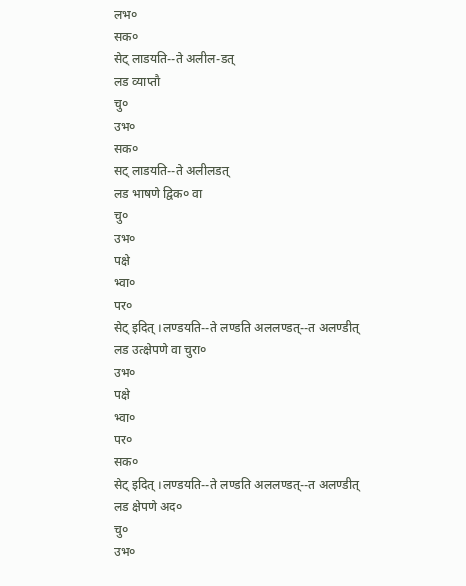लभ०
सक०
सेट् लाडयति--ते अलील-डत्
लड व्याप्तौ
चु०
उभ०
सक०
सट् लाडयति--ते अलीलडत्
लड भाषणे द्विक० वा
चु०
उभ०
पक्षे
भ्वा०
पर०
सेट् इदित् ।लण्डयति--ते लण्डति अललण्डत्--त अलण्डीत्
लड उत्क्षेपणे वा चुरा०
उभ०
पक्षे
भ्वा०
पर०
सक०
सेट् इदित् ।लण्डयति--ते लण्डति अललण्डत्--त अलण्डीत्
लड क्षेपणे अद०
चु०
उभ०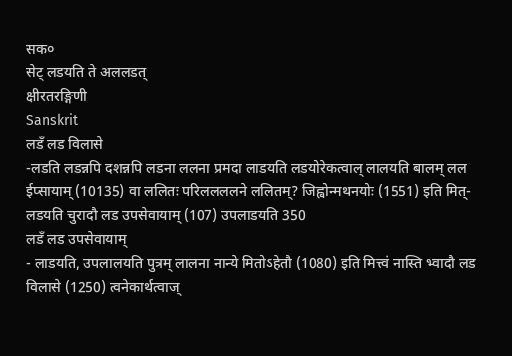सक०
सेट् लडयति ते अललडत्
क्षीरतरङ्गिणी
Sanskrit
लडँ लड विलासे
-लडति लडन्नपि दशन्नपि लडना ललना प्रमदा लाडयति लडयोरेकत्वाल् लालयति बालम् लल ईप्सायाम् (10135) वा ललितः परिललललने ललितम्? जिह्वोन्मथनयोः (1551) इति मित्-लडयति चुरादौ लड उपसेवायाम् (107) उपलाडयति 350
लडँ लड उपसेवायाम्
- लाडयति, उपलालयति पुत्रम् लालना नान्ये मितोऽहेतौ (1080) इति मित्त्वं नास्ति भ्वादौ लड विलासे (1250) त्वनेकार्थत्वाज्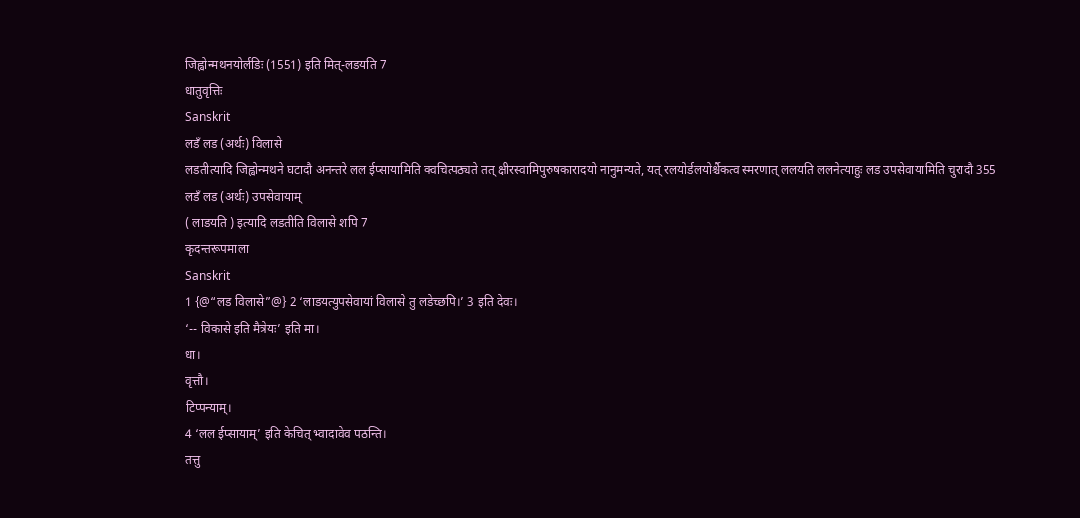जिह्वोन्मथनयोर्लडिः (1551) इति मित्-लडयति 7
धातुवृत्तिः
Sanskrit
लडँ लड (अर्थः) विलासे
लडतीत्यादि जिह्वोन्मथने घटादौ अनन्तरे लल ईप्सायामिति क्वचित्पठ्यते तत् क्षीरस्वामिपुरुषकारादयो नानुमन्यते, यत् रलयोर्डलयोर्श्चैकत्व स्मरणात् ललयति ललनेत्याहुः लड उपसेवायामिति चुरादौ 355
लडँ लड (अर्थः) उपसेवायाम्
( लाडयति ) इत्यादि लडतीति विलासे शपि 7
कृदन्तरूपमाला
Sanskrit
1 {@“लड विलासे”@} 2 ‘लाडयत्युपसेवायां विलासे तु लडेच्छपि।’ 3 इति देवः।
‘-- विकासे इति मैत्रेयः’ इति मा।
धा।
वृत्तौ।
टिप्पन्याम्।
4 ‘लल ईप्सायाम्’ इति केचित् भ्वादावेव पठन्ति।
तत्तु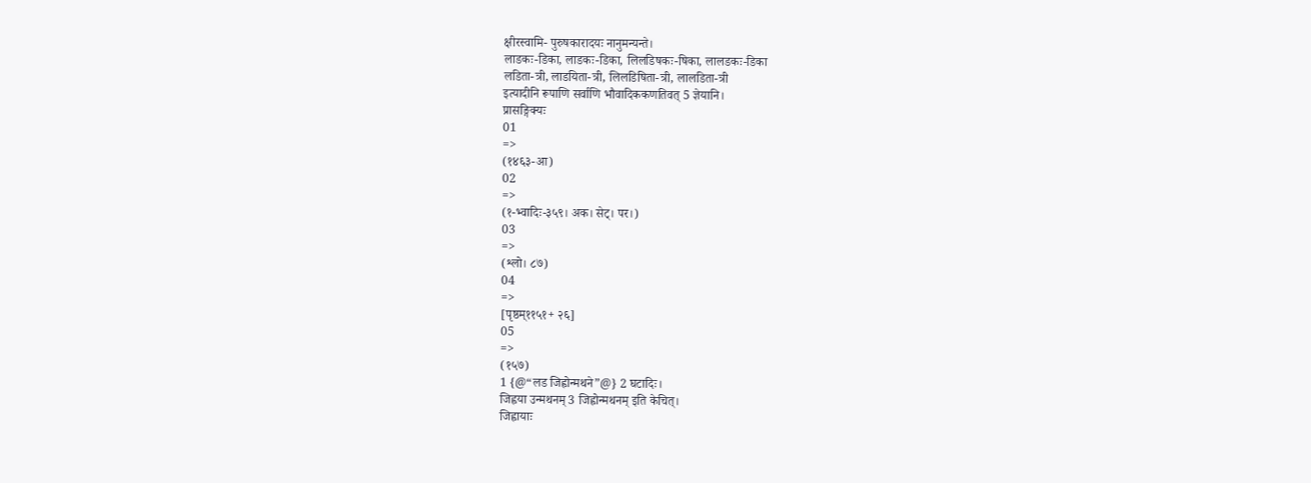क्षीरस्वामि- पुरुषकारादयः नानुमन्यन्ते।
लाडकः-डिका, लाडकः-डिका, लिलडिषकः-षिका, लालडकः-डिका
लडिता-त्री, लाडयिता-त्री, लिलडिषिता-त्री, लालडिता-त्री
इत्यादीनि रूपाणि सर्वाणि भौवादिककणतिवत् 5 ज्ञेयानि।
प्रासङ्गिक्यः
01
=>
(१४६३-आ)
02
=>
(१-भ्वादिः-३५९। अक। सेट्। पर।)
03
=>
(श्लो। ८७)
04
=>
[पृष्ठम्११५१+ २६]
05
=>
(१५७)
1 {@“लड जिह्वोन्मथने”@} 2 घटादिः।
जिह्वया उन्मथनम् 3 जिह्वोन्मथनम् इति केचित्।
जिह्वायाः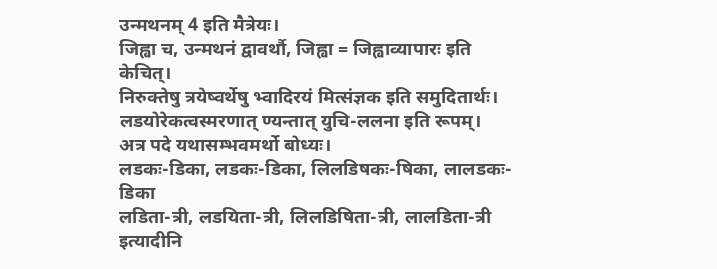उन्मथनम् 4 इति मैत्रेयः।
जिह्वा च, उन्मथनं द्वावर्थौ, जिह्वा = जिह्वाव्यापारः इति केचित्।
निरुक्तेषु त्रयेष्वर्थेषु भ्वादिरयं मित्संज्ञक इति समुदितार्थः।
लडयोरेकत्वस्मरणात् ण्यन्तात् युचि-ललना इति रूपम्।
अत्र पदे यथासम्भवमर्थो बोध्यः।
लडकः-डिका, लडकः-डिका, लिलडिषकः-षिका, लालडकः-डिका
लडिता-त्री, लडयिता-त्री, लिलडिषिता-त्री, लालडिता-त्री
इत्यादीनि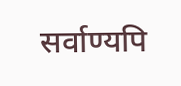सर्वाण्यपि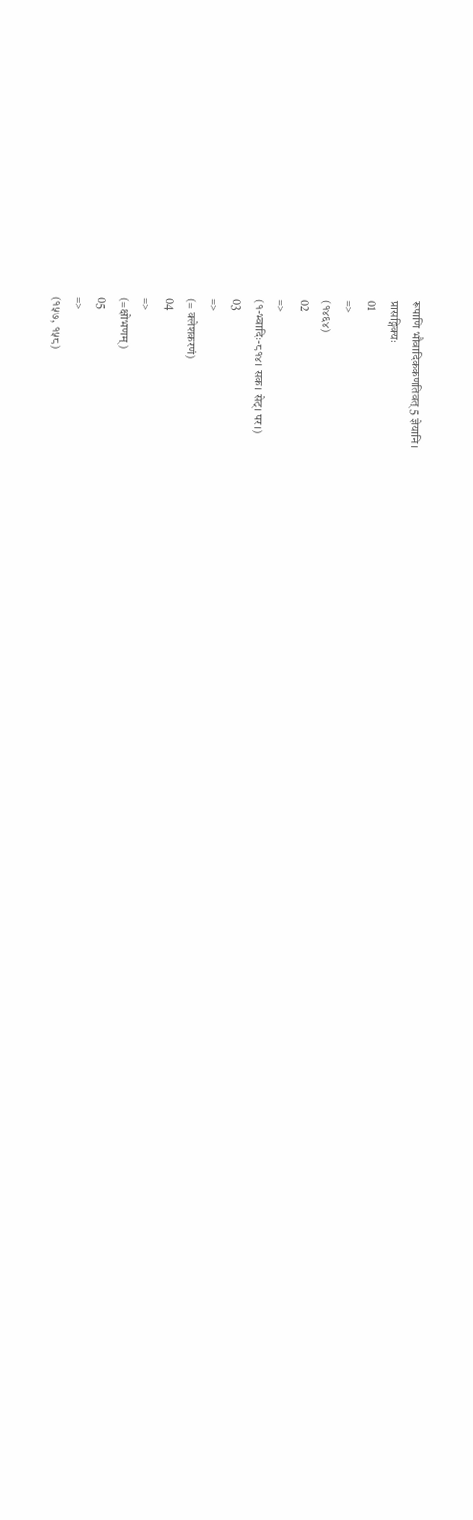रूपाणि भौवादिककणतिवत् 5 ज्ञेयानि।
प्रासङ्गिक्यः
01
=>
(१४६४)
02
=>
(१-भ्वादिः-८१४। सक। सेट्। पर।)
03
=>
(= क्लेशकरणं)
04
=>
(=क्षोभणम्)
05
=>
(१५७, १५८)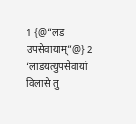1 {@“लड उपसेवायाम्”@} 2 ‘लाडयत्युपसेवायां विलासे तु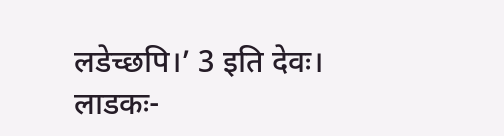लडेच्छपि।’ 3 इति देवः।
लाडकः-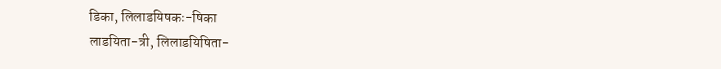डिका, लिलाडयिषकः-षिका
लाडयिता-त्री, लिलाडयिषिता-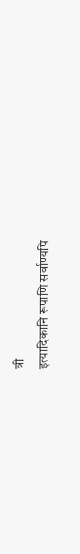त्री
इत्यादिकानि रूपाणि सर्वाण्यपि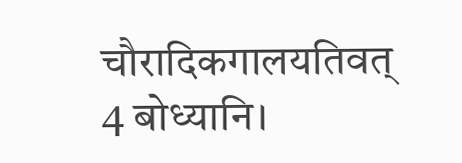चौरादिकगालयतिवत् 4 बोध्यानि।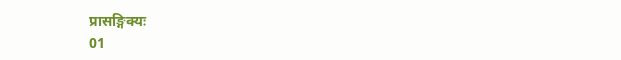प्रासङ्गिक्यः
01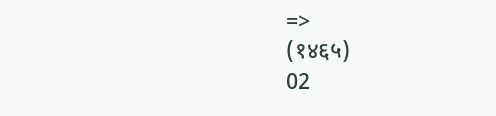=>
(१४६५)
02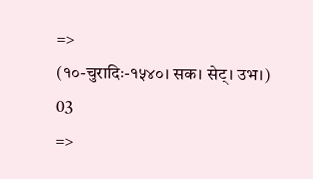=>
(१०-चुरादिः-१५४०। सक। सेट्। उभ।)
03
=>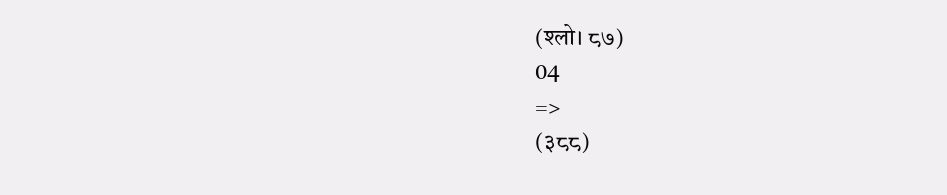(श्लो। ८७)
04
=>
(३८८)